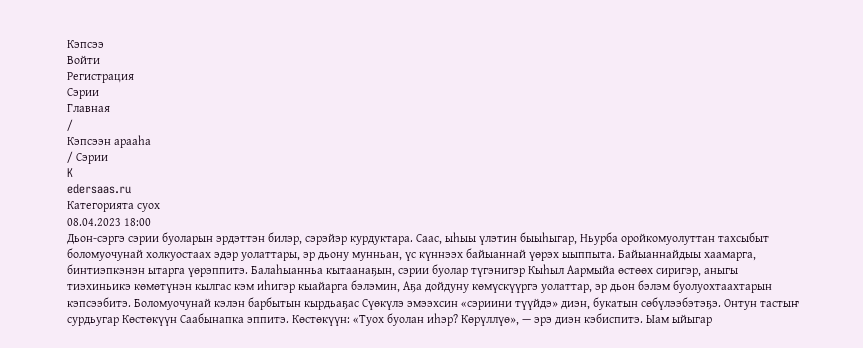Кэпсээ
Войти
Регистрация
Сэрии
Главная
/
Кэпсээн арааһа
/ Сэрии
K
edersaas.ru
Категорията суох
08.04.2023 18:00
Дьон-сэргэ сэрии буоларын эрдэттэн билэр, сэрэйэр курдуктара. Саас, ыһыы үлэтин быыһыгар, Ньурба оройкомуолуттан тахсыбыт боломуочунай холкуостаах эдэр уолаттары, эр дьону мунньан, үс күннээх байыаннай үөрэх ыыппыта. Байыаннайдыы хаамарга, бинтиэпкэнэн ытарга үөрэппитэ. Балаһыанньа кытаанаҕын, сэрии буолар түгэнигэр Кыһыл Аармыйа өстөөх сиригэр, аныгы тиэхиньикэ көмөтүнэн кылгас кэм иһигэр кыайарга бэлэмин, Аҕа дойдуну көмүскүүргэ уолаттар, эр дьон бэлэм буолуохтаахтарын кэпсээбитэ. Боломуочунай кэлэн барбытын кырдьаҕас Сүөкүлэ эмээхсин «сэриини түүйдэ» диэн, букатын сөбүлээбэтэҕэ. Онтун тастыҥ сурдьугар Көстөкүүн Саабынапка эппитэ. Көстөкүүн: «Туох буолан иһэр? Көрүллүө», — эрэ диэн кэбиспитэ. Ыам ыйыгар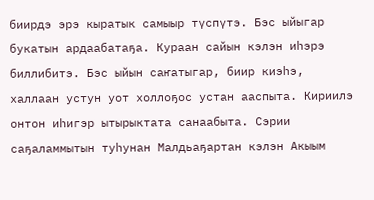биирдэ эрэ кыратык самыыр түспүтэ. Бэс ыйыгар букатын ардаабатаҕа. Кураан сайын кэлэн иһэрэ биллибитэ. Бэс ыйын саҥатыгар, биир киэһэ, халлаан устун уот холлоҕос устан ааспыта. Кириилэ онтон иһигэр ытырыктата санаабыта. Сэрии саҕаламмытын туһунан Малдьаҕартан кэлэн Акыым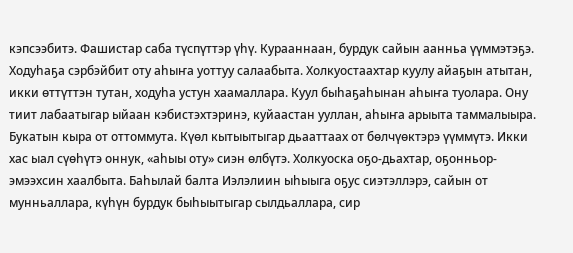кэпсээбитэ. Фашистар саба түспүттэр үһү. Курааннаан, бурдук сайын аанньа үүммэтэҕэ. Ходуһаҕа сэрбэйбит оту аһыҥа уоттуу салаабыта. Холкуостаахтар куулу айаҕын атытан, икки өттүттэн тутан, ходуһа устун хаамаллара. Куул быһаҕаһынан аһыҥа туолара. Ону тиит лабаатыгар ыйаан кэбистэхтэринэ, куйаастан ууллан, аһыҥа арыыта таммалыыра. Букатын кыра от оттоммута. Күөл кытыытыгар дьааттаах от бөлчүөктэрэ үүммүтэ. Икки хас ыал сүөһүтэ оннук, «аһыы оту» сиэн өлбүтэ. Холкуоска оҕо-дьахтар, оҕонньор-эмээхсин хаалбыта. Баһылай балта Иэлэлиин ыһыыга оҕус сиэтэллэрэ, сайын от мунньаллара, күһүн бурдук быһыытыгар сылдьаллара, сир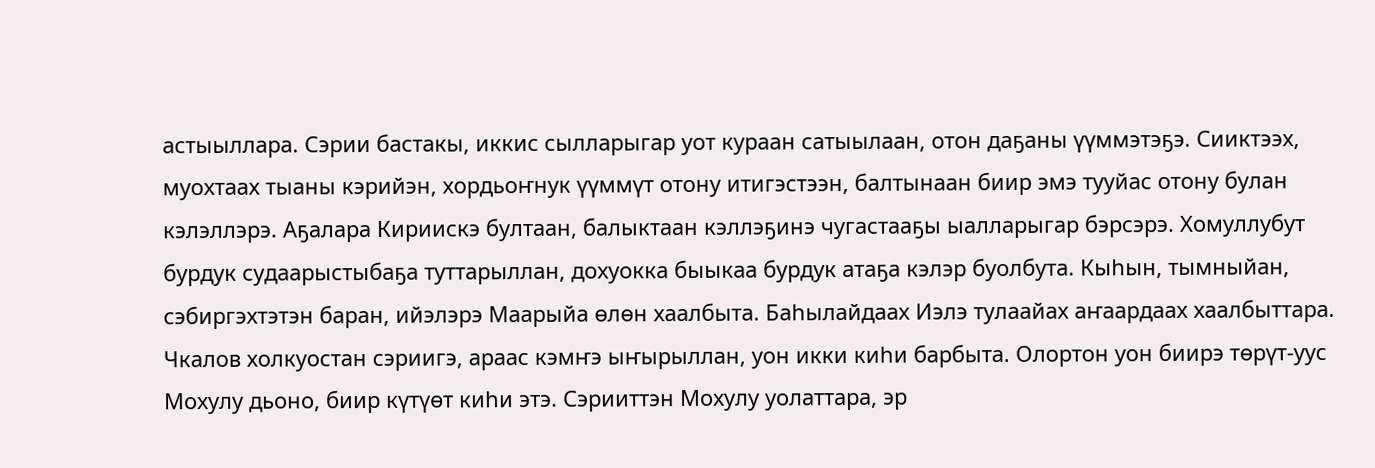астыыллара. Сэрии бастакы, иккис сылларыгар уот кураан сатыылаан, отон даҕаны үүммэтэҕэ. Сииктээх, муохтаах тыаны кэрийэн, хордьоҥнук үүммүт отону итигэстээн, балтынаан биир эмэ тууйас отону булан кэлэллэрэ. Аҕалара Кириискэ бултаан, балыктаан кэллэҕинэ чугастааҕы ыалларыгар бэрсэрэ. Хомуллубут бурдук судаарыстыбаҕа туттарыллан, дохуокка быыкаа бурдук атаҕа кэлэр буолбута. Кыһын, тымныйан, сэбиргэхтэтэн баран, ийэлэрэ Маарыйа өлөн хаалбыта. Баһылайдаах Иэлэ тулаайах аҥаардаах хаалбыттара. Чкалов холкуостан сэриигэ, араас кэмҥэ ыҥырыллан, уон икки киһи барбыта. Олортон уон биирэ төрүт-уус Мохулу дьоно, биир күтүөт киһи этэ. Сэрииттэн Мохулу уолаттара, эр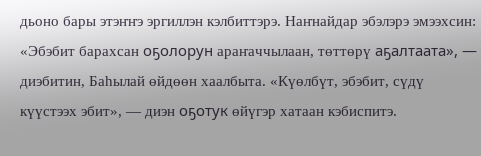дьоно бары этэҥҥэ эргиллэн кэлбиттэрэ. Наҥнайдар эбэлэрэ эмээхсин: «Эбэбит барахсан оҕолорун араҥаччылаан, төттөрү аҕалтаата», — диэбитин, Баһылай өйдөөн хаалбыта. «Күөлбүт, эбэбит, сүдү күүстээх эбит», — диэн оҕотук өйүгэр хатаан кэбиспитэ.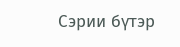Сэрии бүтэр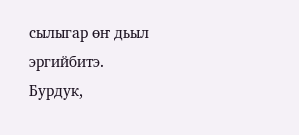сылыгар өҥ дьыл эргийбитэ. Бурдук,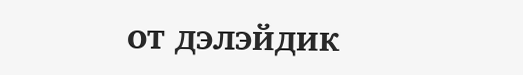от дэлэйдик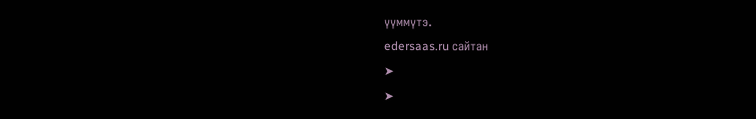үүммүтэ.
edersaas.ru сайтан
➤
➤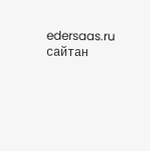edersaas.ru сайтан